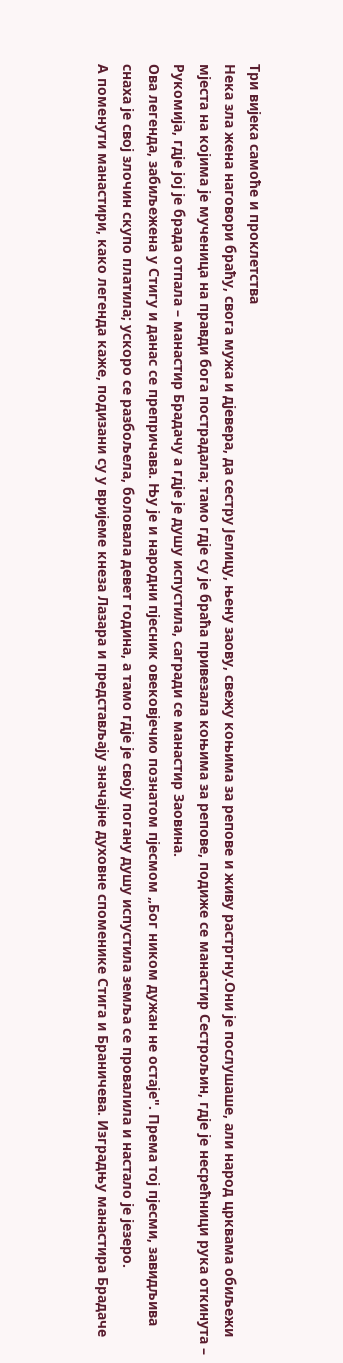Три вијека самоће и проклетства
Нека зла жена наговори браћу, свога мужа и дјевера, да сестру Јелицу, њену заову, свежу коњима за репове и живу растргну.Они је послушаше, али народ црквама обиљежи мјеста на којима је мученица на правди бога пострадала; тамо гдје су је браћа привезала коњима за репове, подиже се манастир Сестрољин, гдје је несрећници рука откинута – Рукомија, гдје јој је брада отпала – манастир Брадачу а гдје је душу испустила, сагради се манастир Заовина.
Ова легенда, забиљежена у Стигу и данас се препричава. Њу је и народни пјесник овековјечио познатом пјесмом „Бог ником дужан не остаје". Према тој пјесми, завидљива снаха је свој злочин скупо платила; ускоро се разбољела, боловала девет година, а тамо гдје је своју погану душу испустила земља се провалила и настало је језеро.
А поменути манастири, како легенда каже, подизани су у вријеме кнеза Лазара и представљају значајне духовне споменике Стига и Браничева. Изградњу манастира Брадаче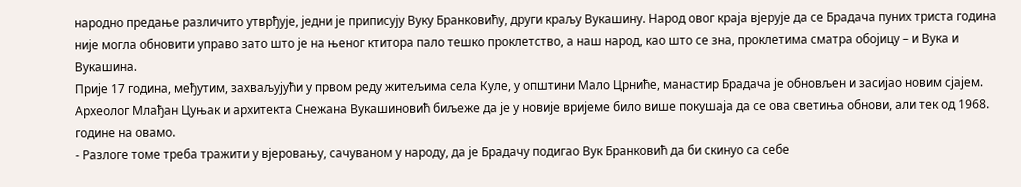народно предање различито утврђује, једни је приписују Вуку Бранковићу, други краљу Вукашину. Народ овог краја вјерује да се Брадача пуних триста година није могла обновити управо зато што је на њеног ктитора пало тешко проклетство, а наш народ, као што се зна, проклетима сматра обојицу – и Вука и Вукашина.
Прије 17 година, међутим, захваљујући у првом реду житељима села Куле, у општини Мало Црниће, манастир Брадача је обновљен и засијао новим сјајем. Археолог Млађан Цуњак и архитекта Снежана Вукашиновић биљеже да је у новије вријеме било више покушаја да се ова светиња обнови, али тек од 1968. године на овамо.
- Разлоге томе треба тражити у вјеровању, сачуваном у народу, да је Брадачу подигао Вук Бранковић да би скинуо са себе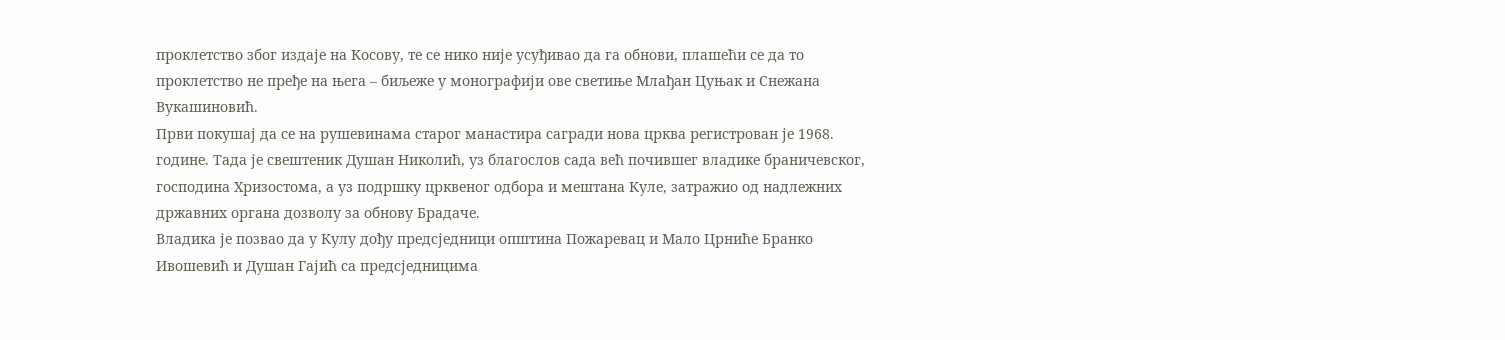проклетство због издаје на Косову, те се нико није усуђивао да га обнови, плашећи се да то проклетство не пређе на њега – биљеже у монографији ове светиње Млађан Цуњак и Снежана Вукашиновић.
Први покушај да се на рушевинама старог манастира сагради нова црква регистрован је 1968. године. Тада је свештеник Душан Николић, уз благослов сада већ почившег владике браничевског, господина Хризостома, а уз подршку црквеног одбора и мештана Куле, затражио од надлежних државних органа дозволу за обнову Брадаче.
Владика је позвао да у Кулу дођу предсједници општина Пожаревац и Мало Црниће Бранко Ивошевић и Душан Гајић са предсједницима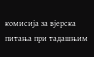комисија за вјерска питања при тадашњим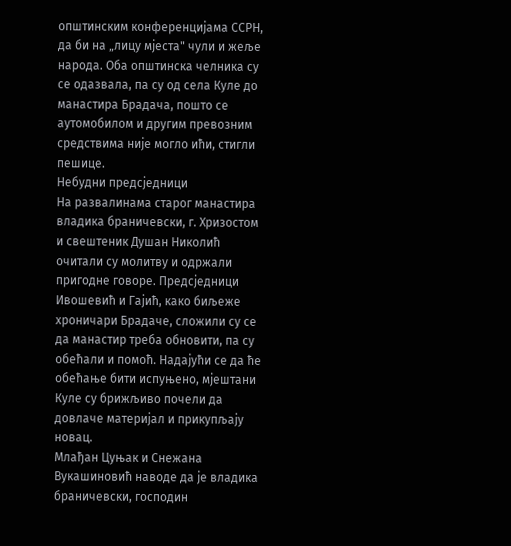општинским конференцијама ССРН, да би на „лицу мјеста" чули и жеље народа. Оба општинска челника су се одазвала, па су од села Куле до манастира Брадача, пошто се аутомобилом и другим превозним средствима није могло ићи, стигли пешице.
Небудни предсједници
На развалинама старог манастира владика браничевски, г. Хризостом и свештеник Душан Николић очитали су молитву и одржали пригодне говоре. Предсједници Ивошевић и Гајић, како биљеже хроничари Брадаче, сложили су се да манастир треба обновити, па су обећали и помоћ. Надајући се да ће обећање бити испуњено, мјештани Куле су брижљиво почели да довлаче материјал и прикупљају новац.
Млађан Цуњак и Снежана Вукашиновић наводе да је владика браничевски, господин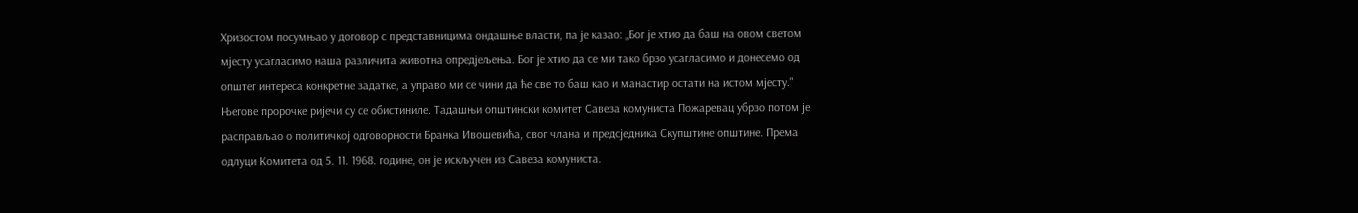Хризостом посумњао у договор с представницима ондашње власти, па је казао: „Бог је хтио да баш на овом светом мјесту усагласимо наша различита животна опредјељења. Бог је хтио да се ми тако брзо усагласимо и донесемо од општег интереса конкретне задатке, а управо ми се чини да ће све то баш као и манастир остати на истом мјесту."
Његове пророчке ријечи су се обистиниле. Тадашњи општински комитет Савеза комуниста Пожаревац убрзо потом је расправљао о политичкој одговорности Бранка Ивошевића, свог члана и предсједника Скупштине општине. Према одлуци Комитета од 5. 11. 1968. године, он је искључен из Савеза комуниста.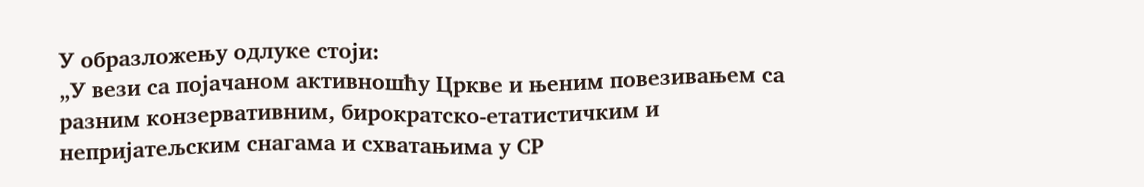У образложењу одлуке стоји:
„У вези са појачаном активношћу Цркве и њеним повезивањем са разним конзервативним, бирократско-етатистичким и непријатељским снагама и схватањима у СР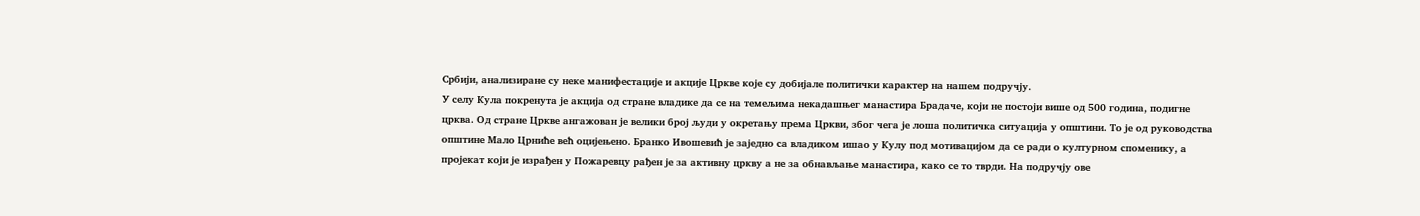Србији, анализиране су неке манифестације и акције Цркве које су добијале политички карактер на нашем подручју.
У селу Кула покренута је акција од стране владике да се на темељима некадашњег манастира Брадаче, који не постоји више од 500 година, подигне црква. Од стране Цркве ангажован је велики број људи у окретању према Цркви, због чега је лоша политичка ситуација у општини. То је од руководства општине Мало Црниће већ оцијењено. Бранко Ивошевић је заједно са владиком ишао у Кулу под мотивацијом да се ради о културном споменику, а пројекат који је израђен у Пожаревцу рађен је за активну цркву а не за обнављање манастира, како се то тврди. На подручју ове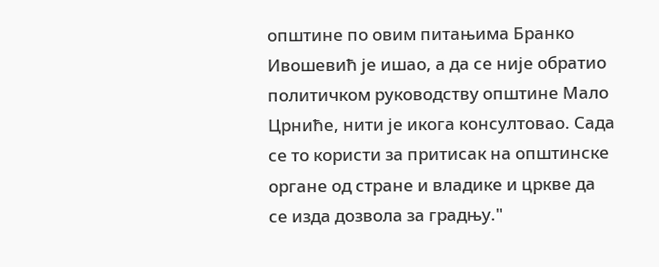општине по овим питањима Бранко Ивошевић је ишао, а да се није обратио политичком руководству општине Мало Црниће, нити је икога консултовао. Сада се то користи за притисак на општинске органе од стране и владике и цркве да се изда дозвола за градњу."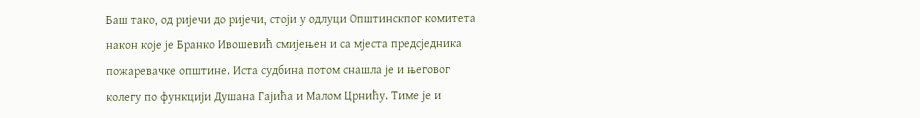Баш тако, од ријечи до ријечи, стоји у одлуци Општинскпог комитета након које је Бранко Ивошевић смијењен и са мјеста предсједника пожаревачке општине. Иста судбина потом снашла је и његовог колегу по функцији Душана Гајића и Малом Црнићу. Тиме је и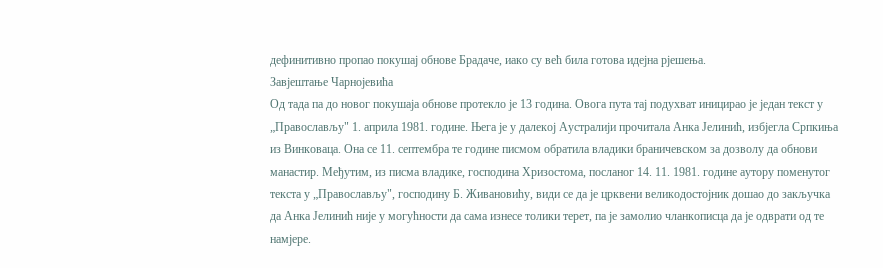дефинитивно пропао покушај обнове Брадаче, иако су већ била готова идејна рјешења.
Завјештање Чарнојевића
Од тада па до новог покушаја обнове протекло је 13 година. Овога пута тај подухват иницирао је један текст у „Православљу" 1. априла 1981. године. Њега је у далекој Аустралији прочитала Анка Јелинић, избјегла Српкиња из Винковаца. Она се 11. септембра те године писмом обратила владики браничевском за дозволу да обнови манастир. Међутим, из писма владике, господина Хризостома, посланог 14. 11. 1981. године аутору поменутог текста у „Православљу", господину Б. Живановићу, види се да је црквени великодостојник дошао до закључка да Анка Јелинић није у могућности да сама изнесе толики терет, па је замолио чланкописца да је одврати од те намјере.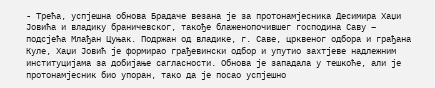- Трећа, успјешна обнова Брадаче везана је за протонамјесника Десимира Хаџи Јовића и владику браничевског, такође блаженопочившег господина Саву – подсјећа Млађан Цуњак. Подржан од владике, г. Саве, црквеног одбора и грађана Куле, Хаџи Јовић је формирао грађевински одбор и упутио захтјеве надлежним институцијама за добијање сагласности. Обнова је западала у тешкоће, али је протонамјесник био упоран, тако да је посао успјешно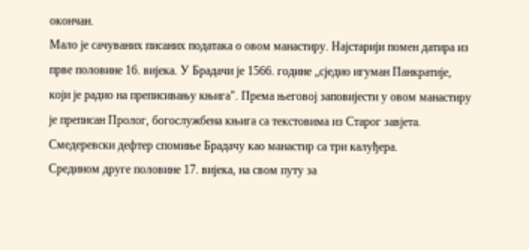окончан.
Мало је сачуваних писаних података о овом манастиру. Најстарији помен датира из прве половине 16. вијека. У Брадачи је 1566. године „сједио игуман Панкратије, који је радио на преписивању књига". Према његовој заповијести у овом манастиру је преписан Пролог, богослужбена књига са текстовима из Старог завјета. Смедеревски дефтер спомиње Брадачу као манастир са три калуђера.
Средином друге половине 17. вијека, на свом путу за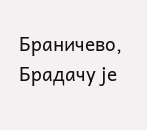Браничево, Брадачу је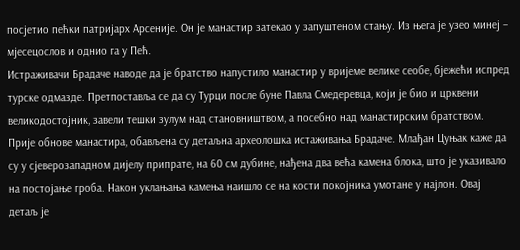посјетио пећки патријарх Арсеније. Он је манастир затекао у запуштеном стању. Из њега је узео минеј – мјесецослов и однио га у Пећ.
Истраживачи Брадаче наводе да је братство напустило манастир у вријеме велике сеобе, бјежећи испред турске одмазде. Претпоставља се да су Турци после буне Павла Смедеревца, који је био и црквени великодостојник, завели тешки зулум над становништвом, а посебно над манастирским братством.
Прије обнове манастира, обављена су детаљна археолошка истаживања Брадаче. Млађан Цуњак каже да су у сјеверозападном дијелу припрате, на 60 см дубине, нађена два већа камена блока, што је указивало на постојање гроба. Након уклањања камења наишло се на кости покојника умотане у најлон. Овај детаљ је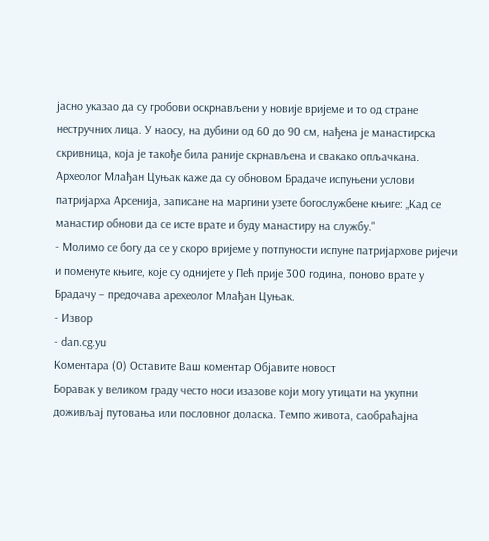јасно указао да су гробови оскрнављени у новије вријеме и то од стране нестручних лица. У наосу, на дубини од 60 до 90 см, нађена је манастирска скривница, која је такође била раније скрнављена и свакако опљачкана.
Археолог Млађан Цуњак каже да су обновом Брадаче испуњени услови патријарха Арсенија, записане на маргини узете богослужбене књиге: „Кад се манастир обнови да се исте врате и буду манастиру на службу."
- Молимо се богу да се у скоро вријеме у потпуности испуне патријархове ријечи и поменуте књиге, које су однијете у Пећ прије 300 година, поново врате у Брадачу – предочава арехеолог Млађан Цуњак.
- Извор
- dan.cg.yu
Коментара (0) Оставите Ваш коментар Објавите новост
Боравак у великом граду често носи изазове који могу утицати на укупни доживљај путовања или пословног доласка. Темпо живота, саобраћајна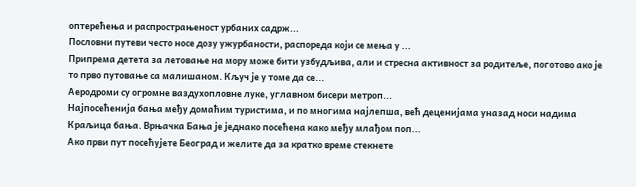оптерећења и распрострањеност урбаних садрж...
Пословни путеви често носе дозу ужурбаности, распореда који се мења у ...
Припрема детета за летовање на мору може бити узбудљива, али и стресна активност за родитеље, поготово ако је то прво путовање са малишаном. Кључ је у томе да се...
Аеродроми су огромне ваздухопловне луке, углавном бисери метроп...
Најпосећенија бања међу домаћим туристима, и по многима најлепша, већ деценијама уназад носи надима Краљица бања. Врњачка Бања је једнако посећена како међу млађом поп...
Ако први пут посећујете Београд и желите да за кратко време стекнете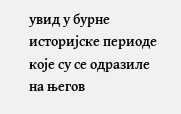увид у бурне историјске периоде које су се одразиле на његов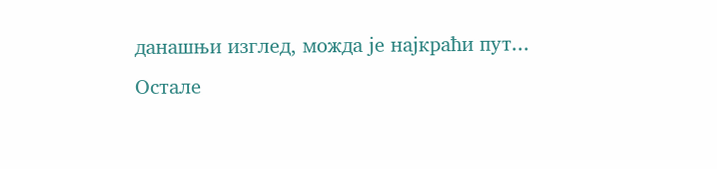данашњи изглед, можда је најкраћи пут...
Остале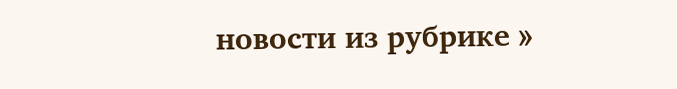новости из рубрике »